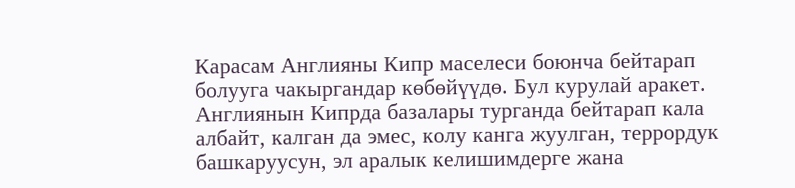Карасам Англияны Кипр маселеси боюнча бейтарап болууга чакыргандар көбөйүүдө. Бул курулай аракет. Англиянын Кипрда базалары турганда бейтарап кала албайт, калган да эмес, колу канга жуулган, террордук башкаруусун, эл аралык келишимдерге жана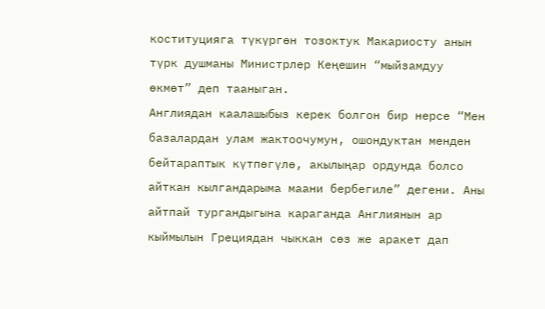коституцияга түкүргөн тозоктук Макариосту анын түрк душманы Министрлер Кеңешин “мыйзамдуу өкмөт” деп тааныган.
Англиядан каалашыбыз керек болгон бир нерсе “Мен базалардан улам жактоочумун, ошондуктан менден бейтараптык күтпөгүлө, акылыңар ордунда болсо айткан кылгандарыма маани бербегиле” дегени. Аны айтпай тургандыгына караганда Англиянын ар кыймылын Грециядан чыккан сөз же аракет дап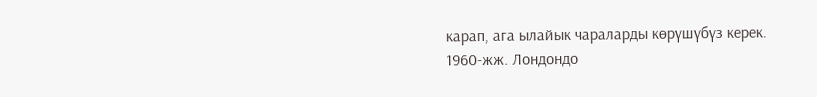карап, ага ылайык чараларды көрүшүбүз керек.
1960-жж. Лондондо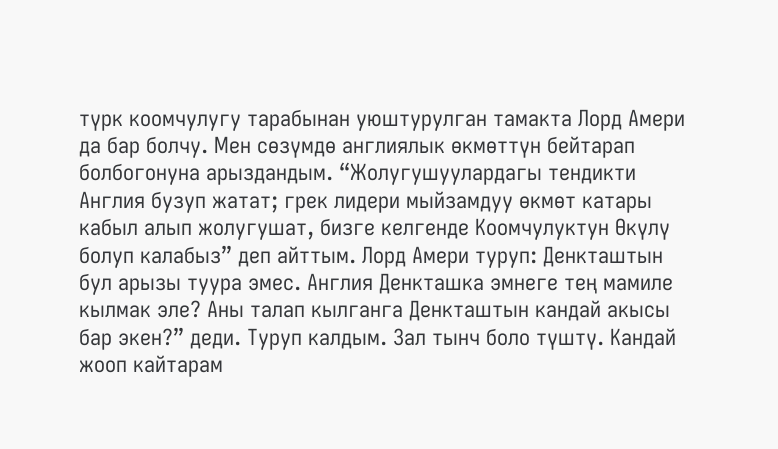түрк коомчулугу тарабынан уюштурулган тамакта Лорд Амери да бар болчу. Мен сөзүмдө англиялык өкмөттүн бейтарап болбогонуна арыздандым. “Жолугушуулардагы тендикти Англия бузуп жатат; грек лидери мыйзамдуу өкмөт катары кабыл алып жолугушат, бизге келгенде Коомчулуктун Өкүлү болуп калабыз” деп айттым. Лорд Амери туруп: Денкташтын бул арызы туура эмес. Англия Денкташка эмнеге тең мамиле кылмак эле? Аны талап кылганга Денкташтын кандай акысы бар экен?” деди. Туруп калдым. Зал тынч боло түштү. Кандай жооп кайтарам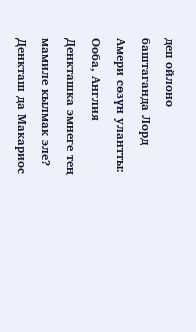деп ойлоно баштаганда Лорд Амери сөзүн улантты: Ооба, Англия Денкташка эмнеге тең мамиле кылмак эле? Денкташ да Макариос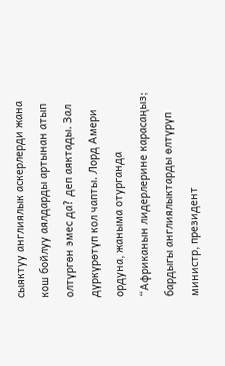сыяктуу англиялык аскерлерди жана кош бойлуу аялдарды артынан атып олтүргөн эмес да? деп аяктады. Зал дүркүрөтүп кол чапты. Лорд Амери ордуна, жаныма отурганда “Африканын лидерлерине карасаңыз; бардыгы англиялыктарды өлтүрүп министр, президент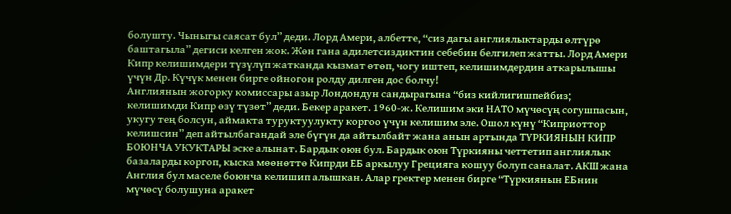болушту. Чыныгы саясат бул” деди. Лорд Амери, албетте, “сиз дагы англиялыктарды өлтүрө баштагыла” дегиси келген жок. Жөн гана адилетсиздиктин себебин белгилеп жатты. Лорд Амери Кипр келишимдери түзүлүп жатканда кызмат өтөп, чогу иштеп, келишимдердин аткарылышы үчүн Др. Күчүк менен бирге ойногон ролду дилген дос болчу!
Англиянын жогорку комиссары азыр Лондондун сандырагына “биз кийлигишпейбиз; келишимди Кипр өзү түзөт” деди. Бекер аракет. 1960-ж. Келишим эки НАТО мүчөсүң согушпасын, укугу тең болсун, аймакта туруктуулукту коргоо үчүн келишим эле. Ошол күнү “Киприоттор келишсин” деп айтылбагандай эле бүгүн да айтылбайт жана анын артында ТҮРКИЯНЫН КИПР БОЮНЧА УКУКТАРЫ эске алынат. Бардык оюн бул. Бардык оюн Түркияны четтетип англиялык базаларды коргоп, кыска мөөнөттө Кипрди ЕБ аркылуу Грецияга кошуу болуп саналат. АКШ жана Англия бул маселе боюнча келишип алышкан. Алар гректер менен бирге “Түркиянын ЕБнин мүчөсү болушуна аракет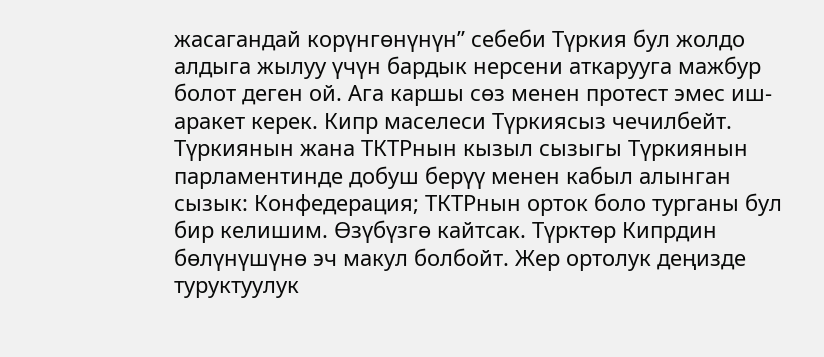жасагандай корүнгөнүнүн” себеби Түркия бул жолдо алдыга жылуу үчүн бардык нерсени аткарууга мажбур болот деген ой. Ага каршы сөз менен протест эмес иш-аракет керек. Кипр маселеси Түркиясыз чечилбейт. Түркиянын жана ТКТРнын кызыл сызыгы Түркиянын парламентинде добуш берүү менен кабыл алынган сызык: Конфедерация; ТКТРнын орток боло турганы бул бир келишим. Өзүбүзгө кайтсак. Түрктөр Кипрдин бөлүнүшүнө эч макул болбойт. Жер ортолук деңизде туруктуулук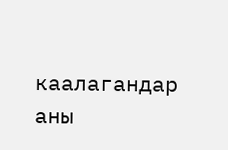каалагандар аны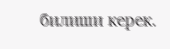билиши керек.